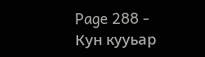Page 288 - Кун кууьар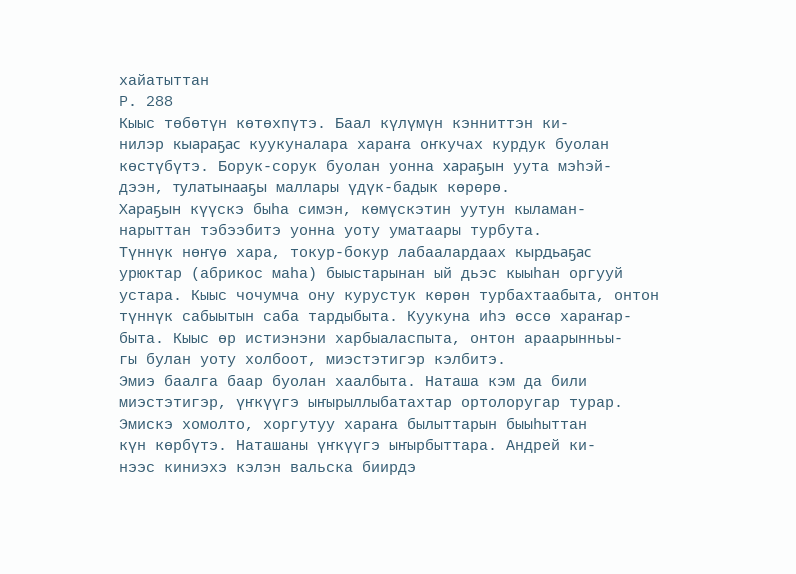хайатыттан
P. 288
Кыыс төбөтүн көтөхпүтэ. Баал күлүмүн кэнниттэн ки-
нилэр кыараҕас куукуналара хараҥа оҥкучах курдук буолан
көстүбүтэ. Борук-сорук буолан уонна хараҕын уута мэһэй-
дээн, тулатынааҕы маллары үдүк-бадык көрөрө.
Хараҕын күүскэ быһа симэн, көмүскэтин уутун кыламан-
нарыттан тэбээбитэ уонна уоту уматаары турбута.
Түннүк нөҥүө хара, токур-бокур лабаалардаах кырдьаҕас
урюктар (абрикос маһа) быыстарынан ый дьэс кыыһан оргууй
устара. Кыыс чочумча ону курустук көрөн турбахтаабыта, онтон
түннүк сабыытын саба тардыбыта. Куукуна иһэ өссө хараҥар-
быта. Кыыс өр истиэнэни харбыаласпыта, онтон араарынньы-
гы булан уоту холбоот, миэстэтигэр кэлбитэ.
Эмиэ баалга баар буолан хаалбыта. Наташа кэм да били
миэстэтигэр, үҥкүүгэ ыҥырыллыбатахтар ортолоругар турар.
Эмискэ хомолто, хоргутуу хараҥа былыттарын быыһыттан
күн көрбүтэ. Наташаны үҥкүүгэ ыҥырбыттара. Андрей ки-
нээс киниэхэ кэлэн вальска биирдэ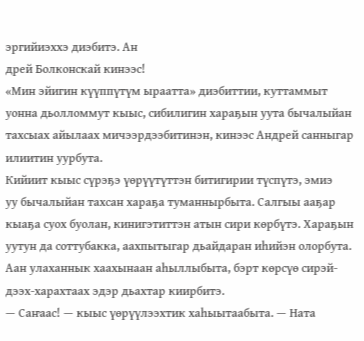эргийиэххэ диэбитэ. Ан
дрей Болконскай кинээс!
«Мин эйигин күүппүтүм ыраатта» диэбиттии, куттаммыт
уонна дьолломмут кыыс, сибилигин хараҕын уута бычалыйан
тахсыах айылаах мичээрдээбитинэн, кинээс Андрей санныгар
илиитин уурбута.
Кийиит кыыс сүрэҕэ үөрүүтүттэн битигирии түспүтэ, эмиэ
уу бычалыйан тахсан хараҕа туманнырбыта. Салгыы ааҕар
кыаҕа суох буолан, кинигэтиттэн атын сири көрбүтэ. Хараҕын
уутун да соттубакка, аахпытыгар дьайдаран иһийэн олорбута.
Аан улаханнык хаахынаан аһыллыбыта, бэрт көрсүө сирэй-
дээх-харахтаах эдэр дьахтар киирбитэ.
— Саҥаас! — кыыс үөрүүлээхтик хаһыытаабыта. — Ната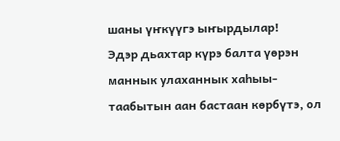шаны үҥкүүгэ ыҥырдылар!
Эдэр дьахтар күрэ балта үөрэн маннык улаханнык хаһыы-
таабытын аан бастаан көрбүтэ, ол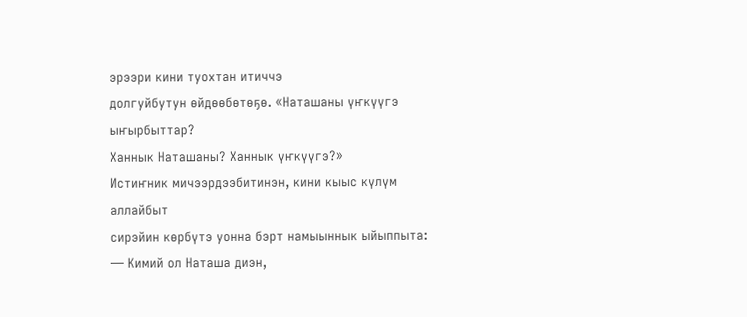эрээри кини туохтан итиччэ
долгуйбутун өйдөөбөтөҕө. «Наташаны үҥкүүгэ ыҥырбыттар?
Ханнык Наташаны? Ханнык үҥкүүгэ?»
Истиҥник мичээрдээбитинэн, кини кыыс күлүм аллайбыт
сирэйин көрбүтэ уонна бэрт намыыннык ыйыппыта:
— Кимий ол Наташа диэн,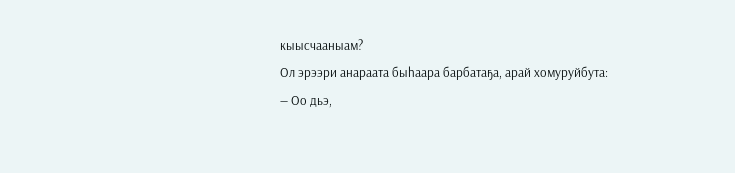кыысчааныам?
Ол эрээри анараата быһаара барбатаҕа, арай хомуруйбута:
— Оо дьэ,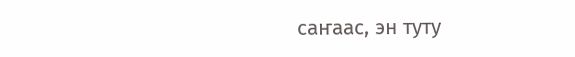саҥаас, эн туту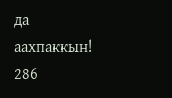да аахпаккын!
286